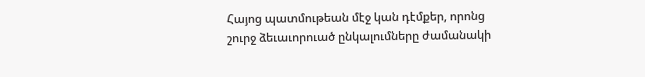Հայոց պատմութեան մէջ կան դէմքեր, որոնց շուրջ ձեւաւորուած ընկալումները ժամանակի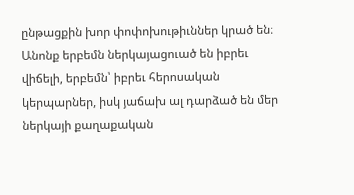ընթացքին խոր փոփոխութիւններ կրած են։ Անոնք երբեմն ներկայացուած են իբրեւ վիճելի, երբեմն՝ իբրեւ հերոսական կերպարներ, իսկ յաճախ ալ դարձած են մեր ներկայի քաղաքական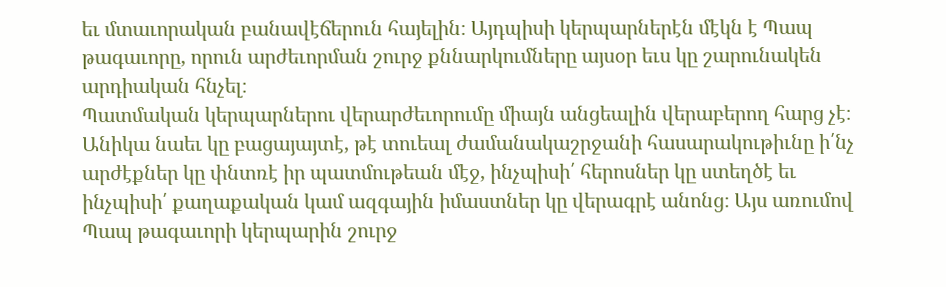եւ մտաւորական բանավէճերուն հայելին։ Այդպիսի կերպարներէն մէկն է Պապ թագաւորը, որուն արժեւորման շուրջ քննարկումները այսօր եւս կը շարունակեն արդիական հնչել։
Պատմական կերպարներու վերարժեւորումը միայն անցեալին վերաբերող հարց չէ։ Անիկա նաեւ կը բացայայտէ, թէ տուեալ ժամանակաշրջանի հասարակութիւնը ի՛նչ արժէքներ կը փնտռէ իր պատմութեան մէջ, ինչպիսի՛ հերոսներ կը ստեղծէ եւ ինչպիսի՛ քաղաքական կամ ազգային իմաստներ կը վերագրէ անոնց։ Այս առումով Պապ թագաւորի կերպարին շուրջ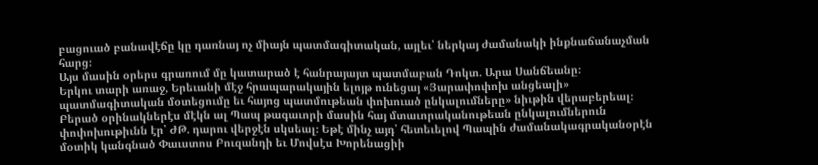բացուած բանավէճը կը դառնայ ոչ միայն պատմագիտական, այլեւ՝ ներկայ ժամանակի ինքնաճանաչման հարց։
Այս մասին օրերս գրառում մը կատարած է հանրայայտ պատմաբան Դոկտ. Արա Սանճեանը։
Երկու տարի առաջ, Երեւանի մէջ հրապարակային ելոյթ ունեցայ «Յարափոփոխ անցեալի» պատմագիտական մօտեցումը եւ հայոց պատմութեան փոխուած ընկալումները» նիւթին վերաբերեալ։ Բերած օրինակներէս մէկն ալ Պապ թագաւորի մասին հայ մտաւորականութեան ընկալումներուն փոփոխութիւնն էր՝ ԺԹ. դարու վերջէն սկսեալ։ Եթէ մինչ այդ՝ հետեւելով Պապին ժամանակագրականօրէն մօտիկ կանգնած Փաւստոս Բուզանդի եւ Մովսէս Խորենացիի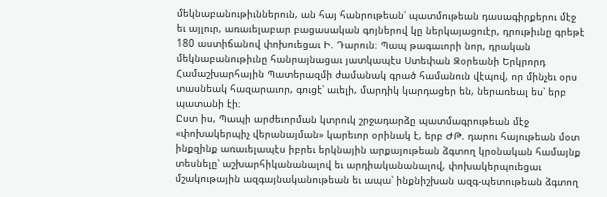մեկնաբանութիւններուն, ան հայ հանրութեան՝ պատմութեան դասագիրքերու մէջ եւ այլուր, առաւելաբար բացասական գոյներով կը ներկայացուէր, դրութիւնը գրեթէ 180 աստիճանով փոխուեցաւ Ի. Դարուն։ Պապ թագաւորի նոր, դրական մեկնաբանութիւնը հանրայնացաւ յատկապէս Ստեփան Զօրեանի Երկրորդ Համաշխարհային Պատերազմի ժամանակ գրած համանուն վէպով, որ մինչեւ օրս տասնեակ հազարաւոր, գուցէ՝ աւելի, մարդիկ կարդացեր են, ներառեալ ես՝ երբ պատանի էի։
Ըստ իս, Պապի արժեւորման կտրուկ շրջադարձը պատմագրութեան մէջ «փոխակերպիչ վերանայման» կարեւոր օրինակ է, երբ ԺԹ. դարու հայութեան մօտ ինքզինք առաւելապէս իբրեւ երկնային արքայութեան ձգտող կրօնական համայնք տեսնելը՝ աշխարհիկանանալով եւ արդիականանալով, փոխակերպուեցաւ մշակութային ազգայնականութեան եւ ապա՝ ինքնիշխան ազգ-պետութեան ձգտող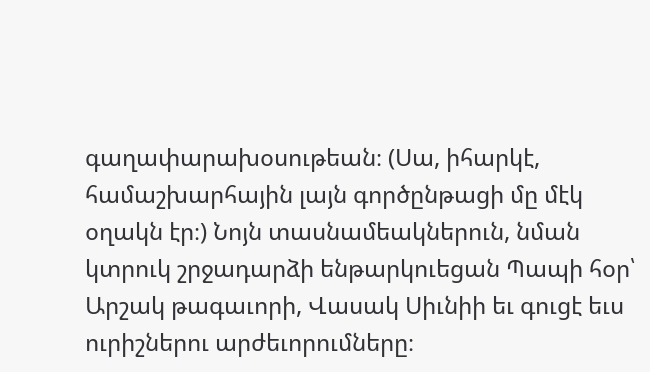գաղափարախօսութեան։ (Սա, իհարկէ, համաշխարհային լայն գործընթացի մը մէկ օղակն էր։) Նոյն տասնամեակներուն, նման կտրուկ շրջադարձի ենթարկուեցան Պապի հօր՝ Արշակ թագաւորի, Վասակ Սիւնիի եւ գուցէ եւս ուրիշներու արժեւորումները։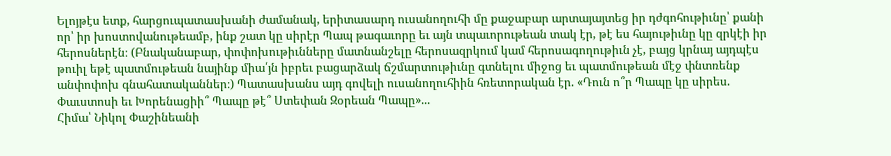Ելոյթէս ետք, հարցուպատասխանի ժամանակ, երիտասարդ ուսանողուհի մը քաջաբար արտայայտեց իր դժգոհութիւնը՝ քանի որ՝ իր խոստովանութեամբ, ինք շատ կը սիրէր Պապ թագաւորը եւ այն տպաւորութեան տակ էր, թէ ես հայութիւնը կը զրկէի իր հերոսներէն։ (Բնականաբար, փոփոխութիւնները մատնանշելը հերոսազրկում կամ հերոսագողութիւն չէ, բայց կրնայ այդպէս թուիլ եթէ պատմութեան նայինք միա՛յն իբրեւ բացարձակ ճշմարտութիւնը գտնելու միջոց եւ պատմութեան մէջ փնտռենք անփոփոխ գնահատականներ։) Պատասխանս այդ գովելի ուսանողուհիին հռետորական էր. «Դուն ո՞ր Պապը կը սիրես. Փաւստոսի եւ Խորենացիի՞ Պապը թէ՞ Ստեփան Զօրեան Պապը»...
Հիմա՝ Նիկոլ Փաշինեանի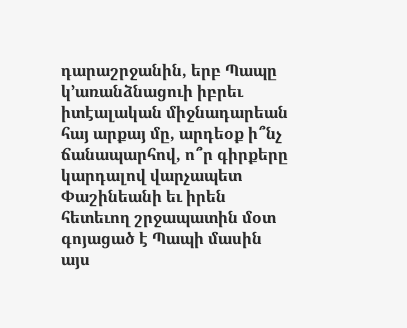դարաշրջանին, երբ Պապը կ’առանձնացուի իբրեւ իտէալական միջնադարեան հայ արքայ մը, արդեօք ի՞նչ ճանապարհով, ո՞ր գիրքերը կարդալով վարչապետ Փաշինեանի եւ իրեն հետեւող շրջապատին մօտ գոյացած է Պապի մասին այս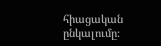հիացական ընկալումը։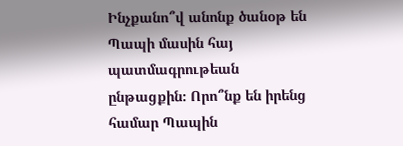Ինչքանո՞վ անոնք ծանօթ են Պապի մասին հայ պատմագրութեան ընթացքին։ Որո՞նք են իրենց համար Պապին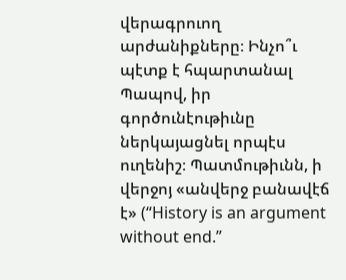վերագրուող արժանիքները։ Ինչո՞ւ պէտք է հպարտանալ Պապով, իր գործունէութիւնը ներկայացնել որպէս ուղենիշ։ Պատմութիւնն, ի վերջոյ «անվերջ բանավէճ է» (“History is an argument without end.”